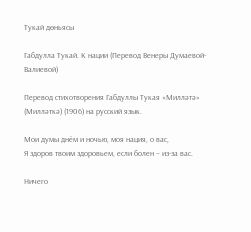Тукай дөньясы

Габдулла Тукай. К нации (Перевод Венеры Думаевой-Валиевой)

Перевод стихотворения Габдуллы Тукая «Милләтә» (Милләткә) (1906) на русский язык.

Мои думы днём и ночью, моя нация, о вас,
Я здоров твоим здоровьем, если болен – из-за вас.

Ничего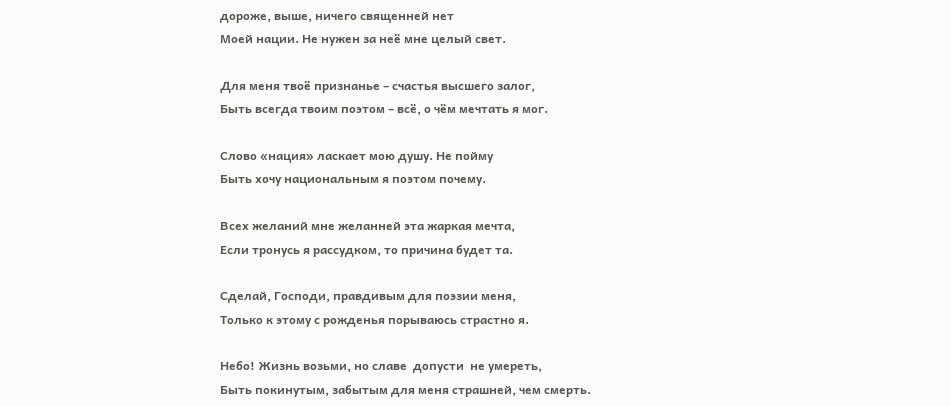дороже, выше, ничего священней нет
Моей нации. Не нужен за неё мне целый свет.

Для меня твоё признанье – счастья высшего залог,
Быть всегда твоим поэтом – всё, о чём мечтать я мог.

Слово «нация» ласкает мою душу. Не пойму
Быть хочу национальным я поэтом почему.

Всех желаний мне желанней эта жаркая мечта,
Если тронусь я рассудком, то причина будет та.

Сделай, Господи, правдивым для поэзии меня,
Только к этому с рожденья порываюсь страстно я.

Небо! Жизнь возьми, но славе  допусти  не умереть,
Быть покинутым, забытым для меня страшней, чем смерть.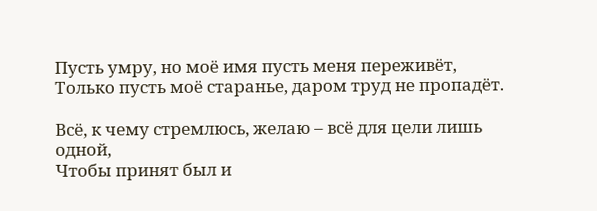Пусть умру, но моё имя пусть меня переживёт,
Только пусть моё старанье, даром труд не пропадёт.

Всё, к чему стремлюсь, желаю – всё для цели лишь одной,
Чтобы принят был и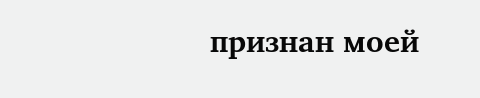признан моей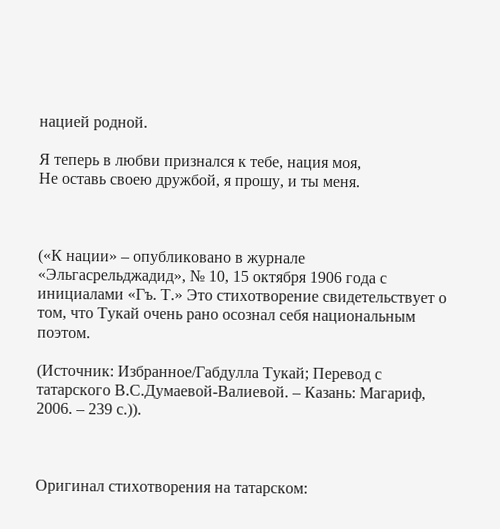нацией родной.

Я теперь в любви признался к тебе, нация моя,
Не оставь своею дружбой, я прошу, и ты меня.



(«К нации» – опубликовано в журнале «Эльгасрельджадид», № 10, 15 октября 1906 года с инициалами «Гъ. Т.» Это стихотворение свидетельствует о том, что Тукай очень рано осознал себя национальным поэтом.

(Источник: Избранное/Габдулла Тукай; Перевод с татарского В.С.Думаевой-Валиевой. – Казань: Магариф, 2006. – 239 с.)).



Оригинал стихотворения на татарском: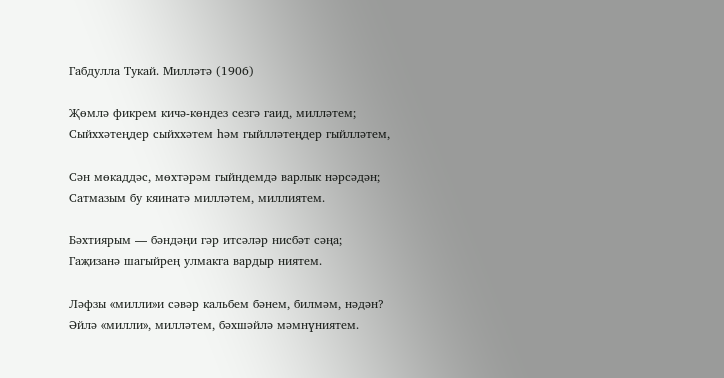Габдулла Тукай. Милләтә (1906)

Җөмлә фикрем кичә-көндез сезгә гаид, милләтем;
Сыйххәтеңдер сыйххәтем һәм гыйлләтеңдер гыйлләтем,

Сән мөкаддәс, мөхтәрәм гыйндемдә варлык нәрсәдән;
Сатмазым бу кяинатә милләтем, миллиятем.

Бәхтиярым — бәндәңи гәр итсәләр нисбәт сәңа;
Гаҗизанә шагыйрең улмакга вардыр ниятем.

Ләфзы «милли»и сәвәр кальбем бәнем, билмәм, нәдән?
Әйлә «милли», милләтем, бәхшәйлә мәмнүниятем.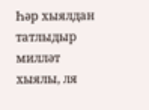Һәр хыялдан татлыдыр милләт хыялы, ля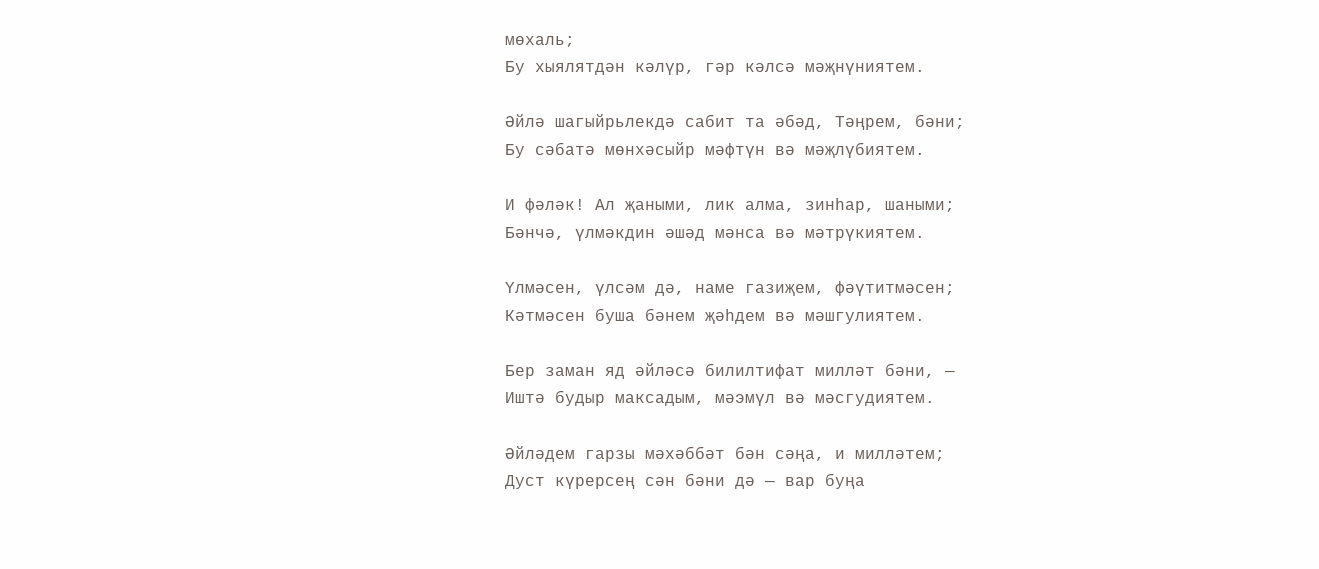мөхаль;
Бу хыялятдән кәлүр, гәр кәлсә мәҗнүниятем.

Әйлә шагыйрьлекдә сабит та әбәд, Тәңрем, бәни;
Бу сәбатә мөнхәсыйр мәфтүн вә мәҗлүбиятем.

И фәләк! Ал җаными, лик алма, зинһар, шаными;
Бәнчә, үлмәкдин әшәд мәнса вә мәтрүкиятем.

Үлмәсен, үлсәм дә, наме газиҗем, фәүтитмәсен;
Кәтмәсен буша бәнем җәһдем вә мәшгулиятем.

Бер заман яд әйләсә билилтифат милләт бәни, —
Иштә будыр максадым, мәэмүл вә мәсгудиятем.

Әйләдем гарзы мәхәббәт бән сәңа, и милләтем;
Дуст күрерсең сән бәни дә — вар буңа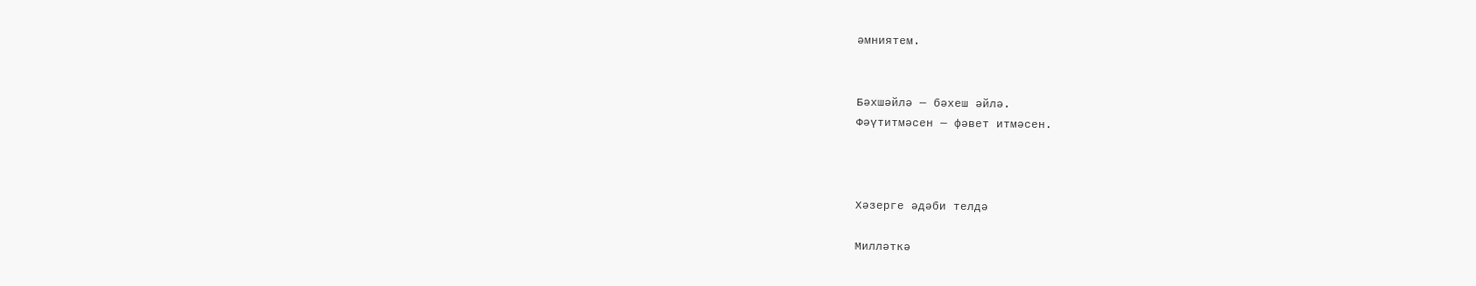әмниятем.


Бәхшәйлә — бәхеш әйлә.
Фәүтитмәсен — фәвет итмәсен.



Хәзерге әдәби телдә

Милләткә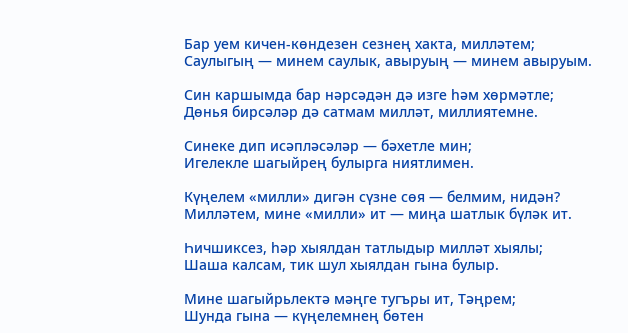Бар уем кичен-көндезен сезнең хакта, милләтем;
Саулыгың — минем саулык, авыруың — минем авыруым.

Син каршымда бар нәрсәдән дә изге һәм хөрмәтле;
Дөнья бирсәләр дә сатмам милләт, миллиятемне.

Синеке дип исәпләсәләр — бәхетле мин;
Игелекле шагыйрең булырга ниятлимен.

Күңелем «милли» дигән сүзне сөя — белмим, нидән?
Милләтем, мине «милли» ит — миңа шатлык бүләк ит.

Һичшиксез, һәр хыялдан татлыдыр милләт хыялы;
Шаша калсам, тик шул хыялдан гына булыр.

Мине шагыйрьлектә мәңге тугъры ит, Тәңрем;
Шунда гына — күңелемнең бөтен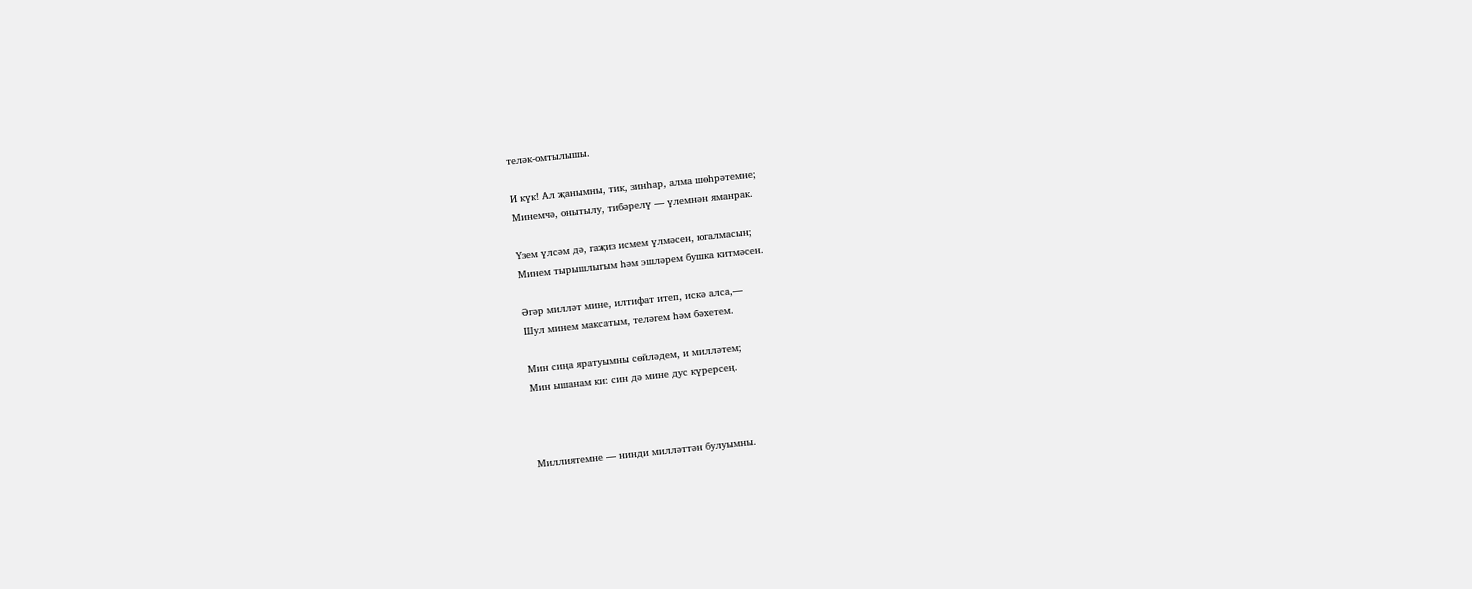теләк-омтылышы.

И күк! Ал җанымны, тик, зинһар, алма шөһрәтемне;
Минемчә, онытылу, тибәрелү — үлемнән яманрак.

Үзем үлсәм дә, гаҗиз исмем үлмәсен, югалмасын;
Минем тырышлыгым һәм эшләрем бушка китмәсен.

Әгәр милләт мине, илтифат итеп, искә алса,—
Шул минем максатым, теләгем һәм бәхетем.

Мин сиңа яратуымны сөйләдем, и милләтем;
Мин ышанам ки: син дә мине дус күрерсең.



Миллиятемне — нинди милләттән булуымны.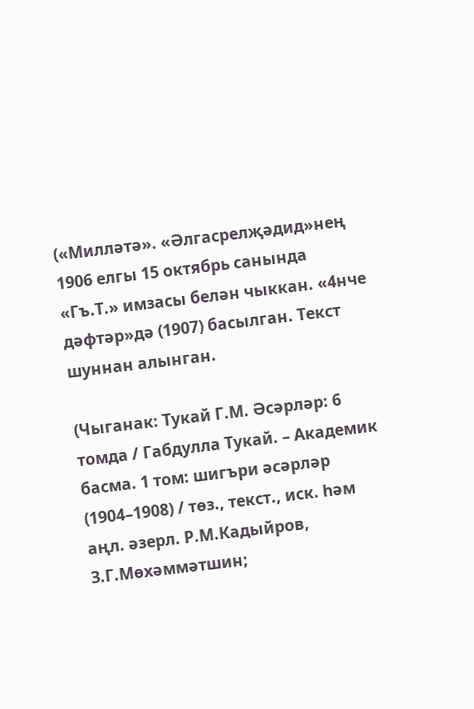(«Милләтә». «Әлгасрелҗәдид»нең 1906 елгы 15 октябрь санында «Гъ.Т.» имзасы белән чыккан. «4нче дәфтәр»дә (1907) басылган. Текст шуннан алынган.

(Чыганак: Тукай Г.М. Әсәрләр: 6 томда / Габдулла Тукай. – Академик басма. 1 том: шигъри әсәрләр (1904–1908) / төз., текст., иск. һәм аңл. әзерл. Р.М.Кадыйров, З.Г.Мөхәммәтшин;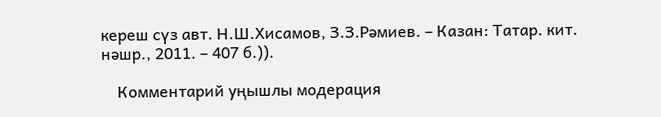кереш сүз авт. Н.Ш.Хисамов, З.З.Рәмиев. – Казан: Татар. кит. нәшр., 2011. – 407 б.)).

    Комментарий уңышлы модерация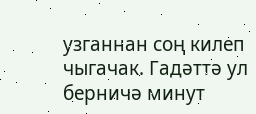узганнан соң килеп чыгачак. Гадәттә ул берничә минут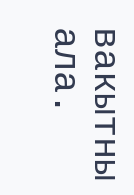вакытны ала.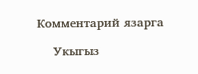Комментарий язарга

    Укыгыз